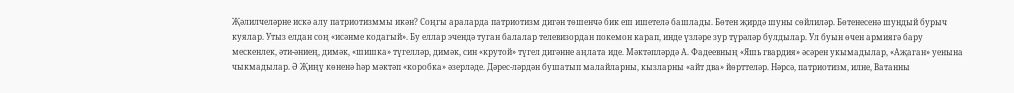Җәлилчеләрне искә алу патриотизммы икән? Соңгы араларда патриотизм дигән төшенчә бик еш ишетелә башлады. Бөтен җирдә шуны сөйлиләр. Бөтенесенә шундый бурыч куялар. Утыз елдан соң «исәнме кодагый». Бу еллар эчендә туган балалар телевизордан покемон карап, инде үзләре зур түрәләр булдылар. Ул буын өчен армиягә бару мескенлек, әти-әниең, димәк, «шишка» түгелләр, димәк, син «крутой» түгел дигәнне аңлата иде. Мәктәпләрдә А. Фадеевның «Яшь гвардия» әсәрен укымадылар, «Аҗаган» уенына чыкмадылар. Ә Җиңү көненә һәр мәктәп «коробка» әзерләде. Дәрес-ләрдән бушатып малайларны, кызларны «айт два» йөрттеләр. Нәрсә, патриотизм, илне, Ватанны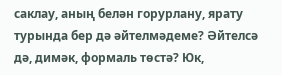саклау, аның белән горурлану, ярату турында бер дә әйтелмәдеме? Әйтелсә дә, димәк, формаль төстә? Юк,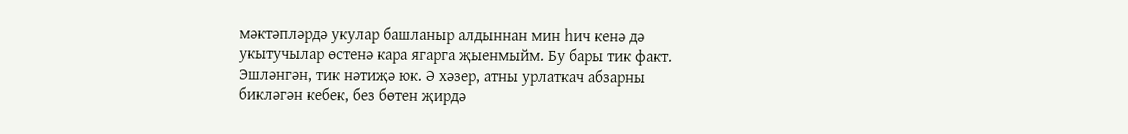мәктәпләрдә укулар башланыр алдыннан мин һич кенә дә укытучылар өстенә кара ягарга җыенмыйм. Бу бары тик факт. Эшләнгән, тик нәтиҗә юк. Ә хәзер, атны урлаткач абзарны бикләгән кебек, без бөтен җирдә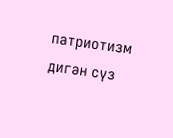патриотизм дигән сүз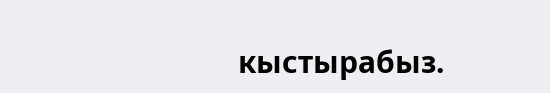кыстырабыз.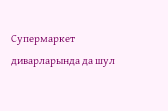Супермаркет диварларында да шул